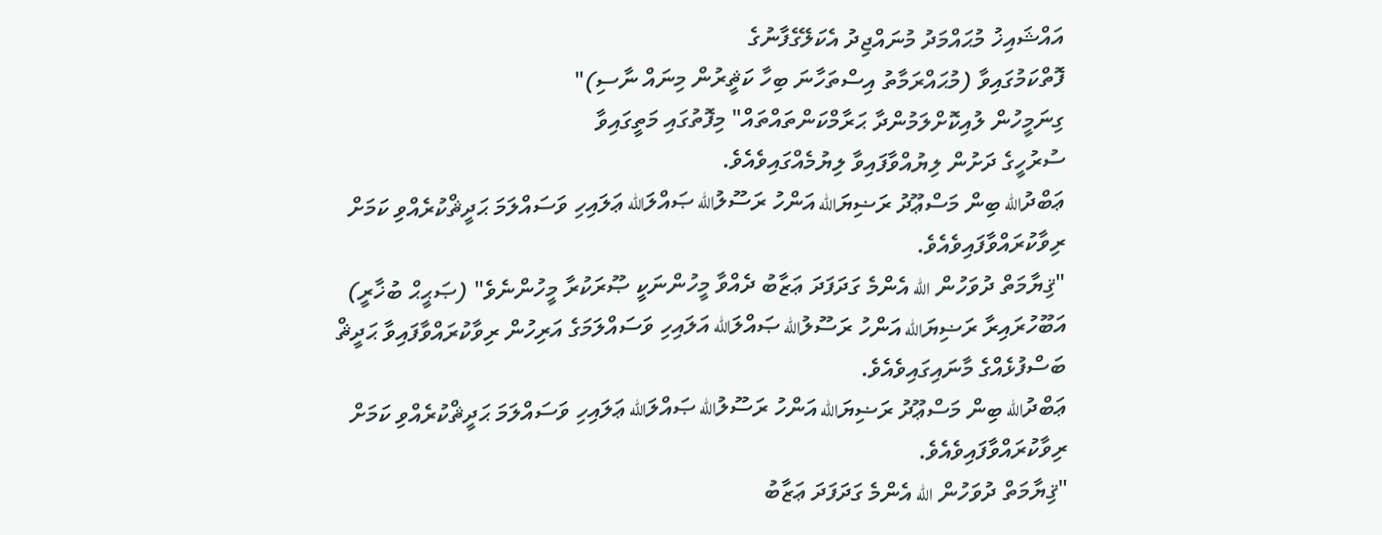އައްޝައިޚު މުޙައްމަދު މުނައްޖިދު އެކަލޭގެފާނުގެ
ފޮތްކަމުގައިވާ (މުޙައްރަމާތު އިސްތަހާނަ ބިހާ ކަޘީރުން މިނައް ނާސި)"
ގިނަމީހުން ލުއިކޮށްލަމުންދާ ޙަރާމްކަންތައްތައް" މިފޮތުގައި މަތީގައިވާ
ސުރުހީގެ ދަށުން ލިޔުއްވާފައިވާ ލިޔުމެއްގައިވެއެވެ.
ޢަބްދުالله ބިން މަސްޢޫދު ރަޟިޔަالله އަންހު ރަސޫލުالله ޞައްލަالله ޢަލައިހި ވަސައްލަމަ ޙަދީޘްކުރެއްވި ކަމަށް ރިވާކުރައްވާފައިވެއެވެ.
"ޤިޔާމަތް ދުވަހުން الله އެންމެ ގަދަފަދަ ޢަޒާބު ދެއްވާ މީހުންނަކީ ޞޫރަކުރާ މީހުންނެވެ" (ޞަޙީޙް ބުޚާރީ)
އަބޫހުރައިރާ ރަޟިޔަالله އަންހު ރަސޫލުالله ޞައްލަالله އަލައިހި ވަސައްލަމަގެ އަރިހުން ރިވާކުރައްވާފައިވާ ޙަދީޘް ބަސްފުޅެއްގެ މާނައިގައިވެއެވެ.
ޢަބްދުالله ބިން މަސްޢޫދު ރަޟިޔަالله އަންހު ރަސޫލުالله ޞައްލަالله ޢަލައިހި ވަސައްލަމަ ޙަދީޘްކުރެއްވި ކަމަށް ރިވާކުރައްވާފައިވެއެވެ.
"ޤިޔާމަތް ދުވަހުން الله އެންމެ ގަދަފަދަ ޢަޒާބު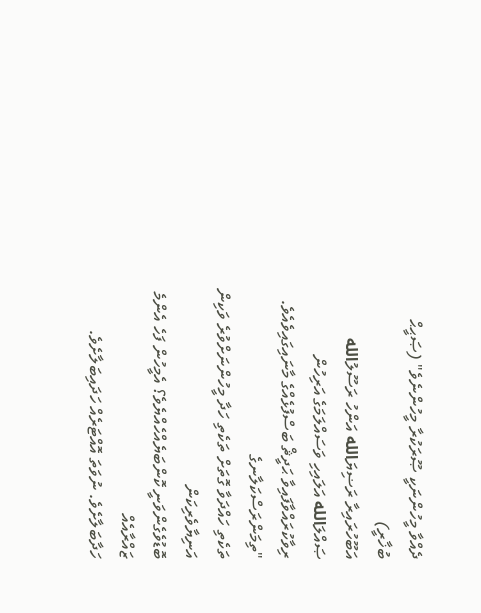ދެއްވާ މީހުންނަކީ ޞޫރަކުރާ މީހުންނެވެ" (ޞަޙީޙް ބުޚާރީ)
އަބޫހުރައިރާ ރަޟިޔަالله އަންހު ރަސޫލުالله ޞައްލަالله އަލައިހި ވަސައްލަމަގެ އަރިހުން ރިވާކުރައްވާފައިވާ ޙަދީޘް ބަސްފުޅެއްގެ މާނައިގައިވެއެވެ.
"ތިމަންރަސްކަލާނގެ
ތަކެތި ހައްދަވާ ގޮތަށް ތަކެތި ހަދާ މީހުންނަށްވުރެ ވަކިން އަނިޔާވެރިކަން
ބޮޑުވެގެންވަނީ ކޮންބަޔެއްހެއްޔެވެ؟ އެމީހުން ފަހެ އެންމެ ޒައްރާއެއް
ހަދާބަލާށެވެ. ނުވަތަ އޮއްޓަރެއް ހަދައިބަލާށެވެ.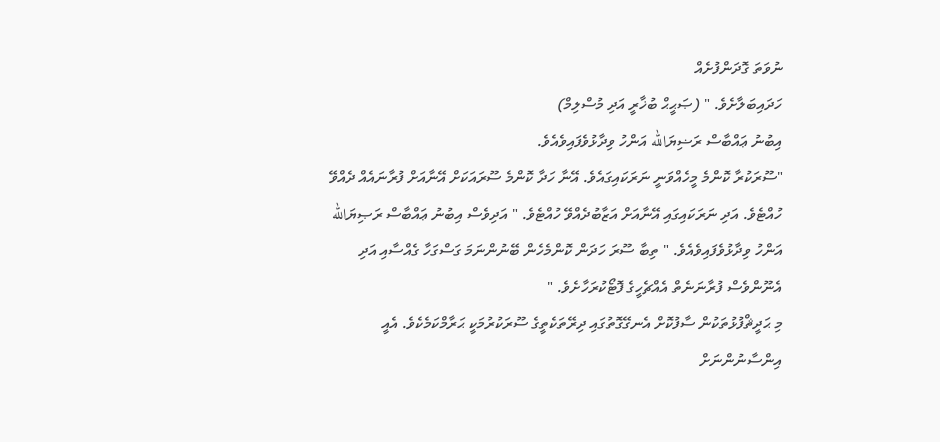ނުވަތަ ގޮދަންފުށެއް
ހަދައިބަލާށެވެ. " (ޞަޙީޙް ބުޚާރީ އަދި މުސްލިމް)
އިބުނު ޢައްބާސް ރަޟިޔަالله އަންހު ވިދާޅުވެފައިވެއެވެ.
"ސޫރަކުރާ ކޮންމެ މީހެއްވަނީ ނަރަކައިގައެވެ. އޭނާ ހަދާ ކޮންމެ ސޫރައަކަށް އޭނާއަށް ފުރާނައެއް ދެއްވޭ ހުއްޓެވެ. އަދި ނަރަކައިގައި އޭނާއަށް އަޒާބުދެއްވޭ ހުއްޓެވެ. " އަދިވެސް އިބުނު ޢައްބާސް ރަޞިޔަالله އަންހު ވިދާޅުވެފައިވެއެވެ. " ތިބާ ސޫރަ ހަދަން ކޮންމެހެން ބޭނުންނަމަ ގަސްގަހާ ގެއްސާއި އަދި އެނޫންވެސް ފުރާނަނެތް އެއްޗެހީގެ ފޮޓޯކުރަހާށެވެ. "
މި ޙަދީޘްފުޅުތަކުން ސާފުކޮށް އެނގޭގޮތުގައި ދިރޭތަކެތީގެ ސޫރަކުރުމަކީ ޙަރާމްކަމެކެވެ. އެއީ އިންސާނުންނަށް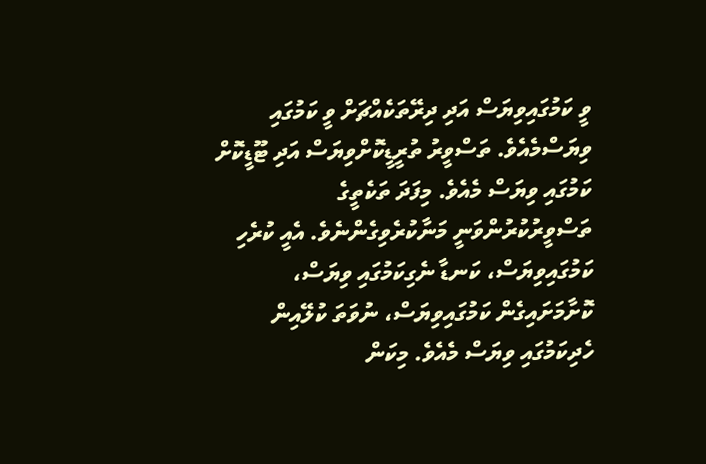ވީ ކަމުގައިވިޔަސް އަދި ދިރޭތަކެއްޗަށް ވީ ކަމުގައި ވިޔަސްމެއެވެ. ތަސްވީރު ތުރީޑީކޮށްވިޔަސް އަދި ޓޫޑީކޮށް ކަމުގައި ވިޔަސް މެއެވެ. މިފަދަ ތަކެތީގެ ތަސްވީރުކުރުންވަނީ މަނާކުރެވިގެންނެވެ. އެއީ ކުރެހި ކަމުގައިވިޔަސް، ކަނޑާ ނެގިކަމުގައި ވިޔަސް، ކޮށާމަށައިގެން ކަމުގައިވިޔަސް، ނުވަތަ ކުލޭއިން ހެދިކަމުގައި ވިޔަސް މެއެވެ. މިކަން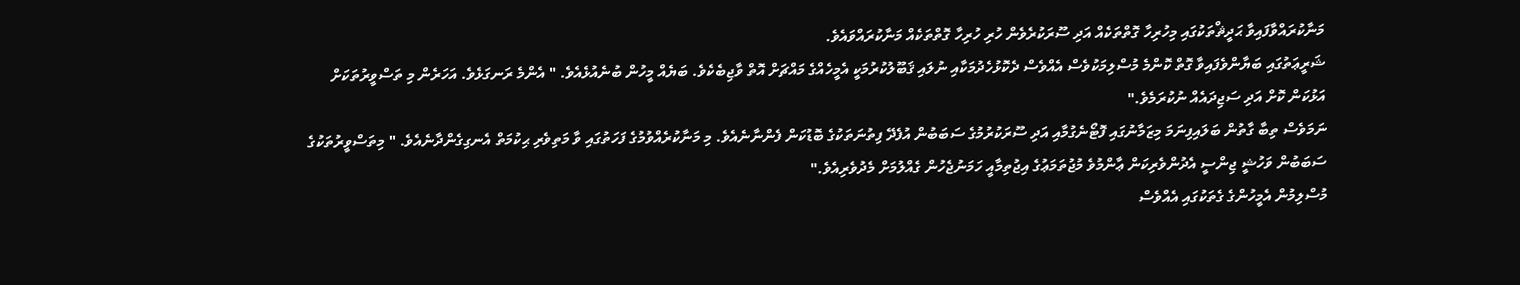މަނާކުރައްވާފައިވާ ޙަދީޘްތަކުގައި މިހުރިހާ ގޮތްތަކެއް އަދި ސޫރަކުރެވެން ހުރި ހުރިހާ ގޮތްތަކެއް މަނާކުރައްވައެވެ.
ޝަރީޢަތުގައި ބަޔާންވެފައިވާ ގޮތް ކޮންމެ މުސްލިމަކުވެސް އެއްވެސް ދެކޮޅުހެދުމަކާއި ނުލައި ޤަބޫލުކުރުމަކީ އެމީހެއްގެ މައްޗަށް އޮތް ވާޖިބެކެވެ. ބަޔެއް މީހުން ބުނެއުޅެއެވެ. " އެންމެ ރަނގަޅެވެ. އަހަރެން މި ތަސްވީރުތަކަށް އަޅުކަން ކޮށް އަދި ސަޖިދައެއް ނުކުރަމެވެ."
ނަމަވެސް ތިބާ ގާތުން ބަލައިފިނަމަ މިޒަމާނުގައި ފޮޓޯނެގުމާއި އަދި ސޫރަކުރުމުގެ ސަބަބުން އުފެދޭ ފިތުނަތަކުގެ ބޮޑުކަން ފެންނާނެއެވެ. މި މަނާކުރެއްވުމުގެ ފަހަތުގައި ވާ މަތިވެރި ޙިކުމަތް އެނގިގެންދާނެއެވެ. " މިތަސްވީރުތަކުގެ ސަބަބުން ވަހުޝީ ޖިންސީ އެދުންވެރިކަން ޢާންމުވެ މުޖުތަމަޢުގެ އިޖުތިމާއީ ހަމަނުޖެހުން ގެއްލުމަށް މެދުވެރިއެވެ."
މުސްލިމުން އެމީހުންގެ ގެތަކުގައި އެއްވެސް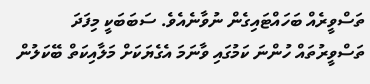ތަސްވީރެއް ބަހައްޓައިގެން ނުވާނެއެވެ. ސަބަބަކީ މިފަދަ ތަސްވީރުތައް ހުންނަ ކަމުގައި ވާނަމަ އެގެޔަކަށް މަލާއިކަތް ބޭކަލުން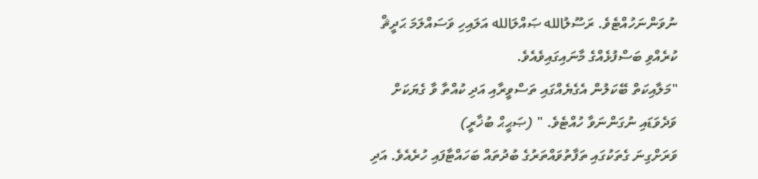ނުވަންނަހުއްޓެވެ. ރަސޫލުالله ޞައްލަالله އަލައިހި ވަސައްލަމަ ޙަދީޘް ކުރެއްވި ބަސްފުޅެއްގެ މާނައިގައިވެއެވެ.
"މަލާއިކަތް ބޭކަލުން އެގެޔެއްގައި ތަސްވީރާއި އަދި ކުއްތާ ވާ ގެޔަކަށް ވަދެވަޑައި ނުގަންނަވާ ހުއްޓެވެ. " (ޞަޙީޙް ބުޚާރީ)
ވަރަށްގިނަ ގެތަކުގައި ތަފާތުވައްތަރުގެ ބުދުތައް ބަހައްޓާފައި ހުރެއެވެ. އަދި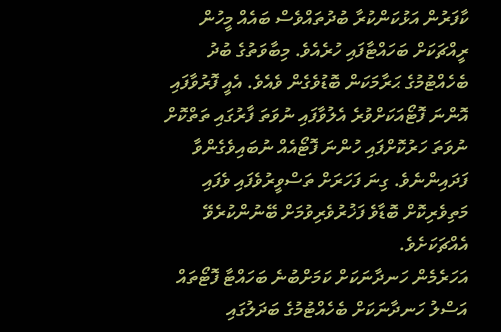ކާފަރުން އަޅުކަންކުރާ ބުދުތައްވެސް ބައެއް މީހުން ރީއްޗަކަށް ބަހައްޓާފައި ހުރެއެވެ. މިބާވަތުގެ ބުދު ބެހެއްޓުމުގެ ޙަރާމަކަން ބޮޑުވެގެން ވެއެވެ. އެއީ ފޮރުވާފައި އޮންނަ ފޮޓޯއަކަށްވުރެ އެލުވާފައި ނުވަތަ ފާރުގައި ތަތްކޮށް ނުވަތަ ހަރުކޮށްފައި ހުންނަ ފޮޓޯއެއް ނުބައިވެގެންވާ ފަދައިންނެވެ. ގިނަ ފަހަރަށް ތަސްވީރުވެފައި ވެފައި މަތިވެރިކޮށް ބޮޑާވެ ފަޚުރުވެރިވުމަށް ބޭނުންކުރެވޭ އެއްޗަކަށެވެ.
އަހަރެމެން ހަނދާނަކަށް ކަމަށްބުނެ ބަހައްޓާ ފޮޓޯތައް އަސްލު ހަނދާނަކަށް ބެހެއްޓުމުގެ ބަދަލުގައި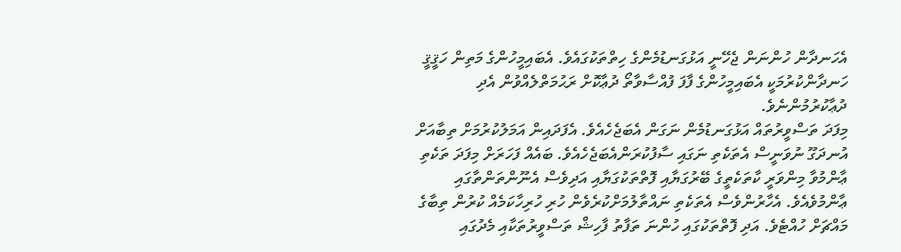އެހަނދާން ހުންނަން ޖެހޭނީ އަޅުގަނޑުމެންގެ ހިތްތަކުގައެވެ. އެބައިމީހުންގެ މަތިން ހަޤީޤީ ހަނދާންކުރުމަކީ އެބައިމީހުންގެ ފާފަ ފުއްސާވާތޯ ދުޢާކޮށް ރަޙުމަތްލެއްވުން އެދި ދުޢާކުރުމުންނެވެ.
މިފަދަ ތަސްވީރުތައް އަޅުގަނޑުމެން ނަގަން އެބަޖެހެއެވެ. އެފަދައިން އަމަލުކުރުމަށް ތިބާއަށް އުނދަގޫ ނުވަނީސް އެތަކެތި ނަގައި ސާފުކުރަންއެބަޖެހެއެވެ. ބައެއް ފަހަރަށް މިފަދަ ތަކެތި ޢާންމުވާ މިންވަރީ ކާތަކެތީގެ ބޭރުގަޔާއި ފޮތްތަކުގަޔާއި އަދިވެސް އެނޫންތަންތާގައި ޢާންމުވެއެވެ. އެހާރުންވެސް އެތަކެތި ނައްތާލުމަށްކުރެވެން ހުރި ހުރިހާކަމެއް ކުރުން ތިބާގެ މައްޗަށް ހުއްޓެވެ. އަދި ފޮތްތަކުގައި ހުންނަ ތަފާތު ފާހިޝް ތަސްވީރުތަކާއި މެދުގައި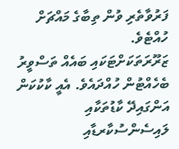ފަރުވާތެރި ވުން ތިބާގެ މައްޗަށް ހުއްޓެވެ.
ޒަރޫރަތަކަށްޓަކައި ބައެއް ތަސްވީރު ބެހެއްޓުން ހުއްދައެވެ. އެއީ ކާކުކަން އަންގައިދޭ ކާޑުތަކާއި ލައިސެންސުކާރޑާއި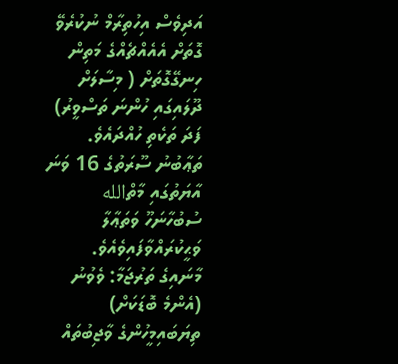އަދިވެސް އިހުތިރާމް ނުކުރެވޭ ގޮތަށް އެއެއްޗެއްގެ މަތިން ހިނގޭގޮތަށް ( މިސާލަށް ދޫލައިގައި ހުންނަ ތަސްވީރު) ފަދަ ތަކެތި ހުއްދައެވެ.
ތަޢާބުނު ސޫރަތުގެ 16 ވަނަ އާޔަތުގައި މާތްالله ސުބުހާނަހޫ ވަތަޢާލާ ވަޙީކުރައްވާފައިވެއެވެ.
މާނައިގެ ތަރުޖަމާ: ވެވުނު (އެންމެ ބޮޑަކަށް) ތިޔަބައިމީހުންގެ ވާޖިބުތައް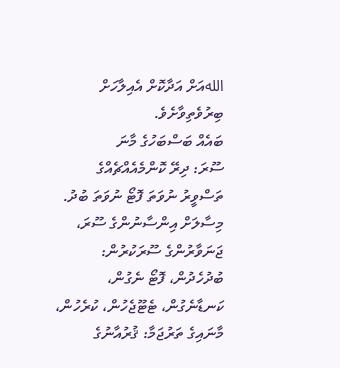اللهއަށް އަދާކޮށް އެއިލާހަށް ބިރުވެތިވާށެވެ.
ބައެއް ބަސްބަހުގެ މާނަ
ސޫރަ: ދިރޭ ކޮންމެއެއްޗެއްގެ ތަސްވީރު ނުވަތަ ފޮޓޯ ނުވަތަ ބުދު. މިސާލަށް އިންސާނުންގެ ސޫރަ، ޖަނަވާރުންގެ ސޫރަކުރުން: ބުދުހެދުން، ފޮޓޯ ނެގުން، ކަނޑާނެގުން، ޓެޓޫޖެހުން، ކުރެހުން،
މާނައިގެ ތަރުޖަމާ: ޤުރުއާނުގެ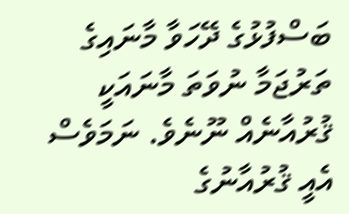ބަސްފުޅުގެ ދޭހަވާ މާނައިގެ ތަރުޖަމާ ނުވަތަ މާނައަކީ ޤުރުއާނެއް ނޫނެވެ. ނަމަވެސް އެއީ ޤުރުއާނުގެ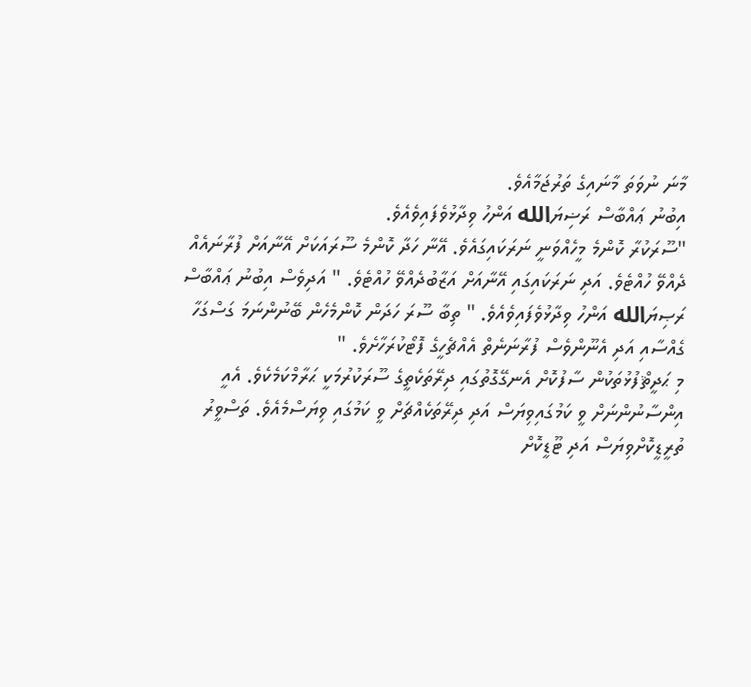މާނަ ނުވަތަ މާނައިގެ ތަރުޖަމާއެވެ.
އިބުނު ޢައްބާސް ރަޟިޔަالله އަންހު ވިދާޅުވެފައިވެއެވެ.
"ސޫރަކުރާ ކޮންމެ މީހެއްވަނީ ނަރަކައިގައެވެ. އޭނާ ހަދާ ކޮންމެ ސޫރައަކަށް އޭނާއަށް ފުރާނައެއް ދެއްވޭ ހުއްޓެވެ. އަދި ނަރަކައިގައި އޭނާއަށް އަޒާބުދެއްވޭ ހުއްޓެވެ. " އަދިވެސް އިބުނު ޢައްބާސް ރަޞިޔަالله އަންހު ވިދާޅުވެފައިވެއެވެ. " ތިބާ ސޫރަ ހަދަން ކޮންމެހެން ބޭނުންނަމަ ގަސްގަހާ ގެއްސާއި އަދި އެނޫންވެސް ފުރާނަނެތް އެއްޗެހީގެ ފޮޓޯކުރަހާށެވެ. "
މި ޙަދީޘްފުޅުތަކުން ސާފުކޮށް އެނގޭގޮތުގައި ދިރޭތަކެތީގެ ސޫރަކުރުމަކީ ޙަރާމްކަމެކެވެ. އެއީ އިންސާނުންނަށް ވީ ކަމުގައިވިޔަސް އަދި ދިރޭތަކެއްޗަށް ވީ ކަމުގައި ވިޔަސްމެއެވެ. ތަސްވީރު ތުރީޑީކޮށްވިޔަސް އަދި ޓޫޑީކޮށް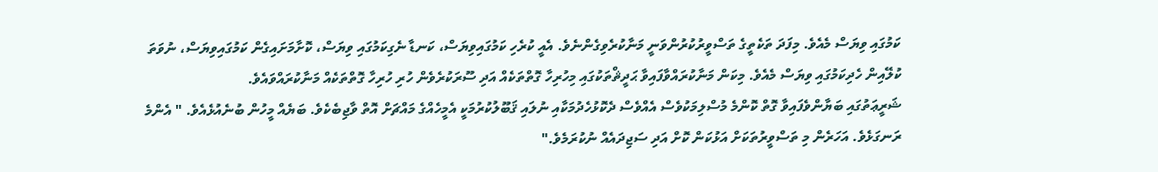ކަމުގައި ވިޔަސް މެއެވެ. މިފަދަ ތަކެތީގެ ތަސްވީރުކުރުންވަނީ މަނާކުރެވިގެންނެވެ. އެއީ ކުރެހި ކަމުގައިވިޔަސް، ކަނޑާ ނެގިކަމުގައި ވިޔަސް، ކޮށާމަށައިގެން ކަމުގައިވިޔަސް، ނުވަތަ ކުލޭއިން ހެދިކަމުގައި ވިޔަސް މެއެވެ. މިކަން މަނާކުރައްވާފައިވާ ޙަދީޘްތަކުގައި މިހުރިހާ ގޮތްތަކެއް އަދި ސޫރަކުރެވެން ހުރި ހުރިހާ ގޮތްތަކެއް މަނާކުރައްވައެވެ.
ޝަރީޢަތުގައި ބަޔާންވެފައިވާ ގޮތް ކޮންމެ މުސްލިމަކުވެސް އެއްވެސް ދެކޮޅުހެދުމަކާއި ނުލައި ޤަބޫލުކުރުމަކީ އެމީހެއްގެ މައްޗަށް އޮތް ވާޖިބެކެވެ. ބަޔެއް މީހުން ބުނެއުޅެއެވެ. " އެންމެ ރަނގަޅެވެ. އަހަރެން މި ތަސްވީރުތަކަށް އަޅުކަން ކޮށް އަދި ސަޖިދައެއް ނުކުރަމެވެ."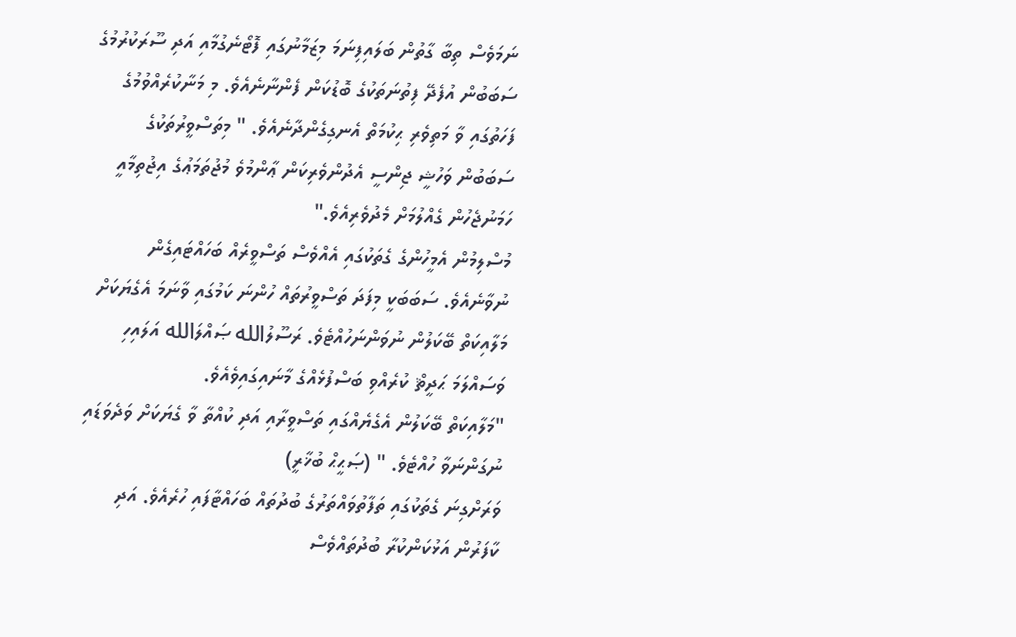ނަމަވެސް ތިބާ ގާތުން ބަލައިފިނަމަ މިޒަމާނުގައި ފޮޓޯނެގުމާއި އަދި ސޫރަކުރުމުގެ ސަބަބުން އުފެދޭ ފިތުނަތަކުގެ ބޮޑުކަން ފެންނާނެއެވެ. މި މަނާކުރެއްވުމުގެ ފަހަތުގައި ވާ މަތިވެރި ޙިކުމަތް އެނގިގެންދާނެއެވެ. " މިތަސްވީރުތަކުގެ ސަބަބުން ވަހުޝީ ޖިންސީ އެދުންވެރިކަން ޢާންމުވެ މުޖުތަމަޢުގެ އިޖުތިމާއީ ހަމަނުޖެހުން ގެއްލުމަށް މެދުވެރިއެވެ."
މުސްލިމުން އެމީހުންގެ ގެތަކުގައި އެއްވެސް ތަސްވީރެއް ބަހައްޓައިގެން ނުވާނެއެވެ. ސަބަބަކީ މިފަދަ ތަސްވީރުތައް ހުންނަ ކަމުގައި ވާނަމަ އެގެޔަކަށް މަލާއިކަތް ބޭކަލުން ނުވަންނަހުއްޓެވެ. ރަސޫލުالله ޞައްލަالله އަލައިހި ވަސައްލަމަ ޙަދީޘް ކުރެއްވި ބަސްފުޅެއްގެ މާނައިގައިވެއެވެ.
"މަލާއިކަތް ބޭކަލުން އެގެޔެއްގައި ތަސްވީރާއި އަދި ކުއްތާ ވާ ގެޔަކަށް ވަދެވަޑައި ނުގަންނަވާ ހުއްޓެވެ. " (ޞަޙީޙް ބުޚާރީ)
ވަރަށްގިނަ ގެތަކުގައި ތަފާތުވައްތަރުގެ ބުދުތައް ބަހައްޓާފައި ހުރެއެވެ. އަދި ކާފަރުން އަޅުކަންކުރާ ބުދުތައްވެސް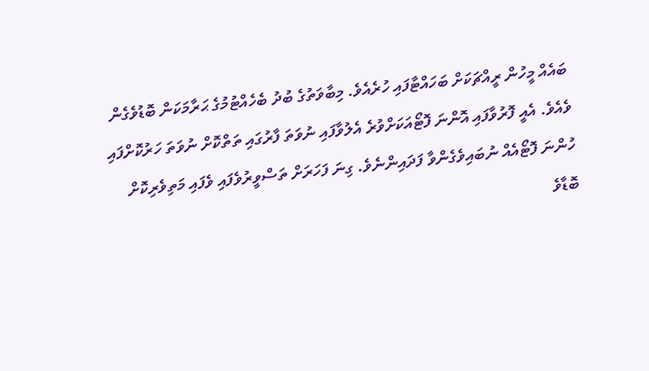ބައެއް މީހުން ރީއްޗަކަށް ބަހައްޓާފައި ހުރެއެވެ. މިބާވަތުގެ ބުދު ބެހެއްޓުމުގެ ޙަރާމަކަން ބޮޑުވެގެން ވެއެވެ. އެއީ ފޮރުވާފައި އޮންނަ ފޮޓޯއަކަށްވުރެ އެލުވާފައި ނުވަތަ ފާރުގައި ތަތްކޮށް ނުވަތަ ހަރުކޮށްފައި ހުންނަ ފޮޓޯއެއް ނުބައިވެގެންވާ ފަދައިންނެވެ. ގިނަ ފަހަރަށް ތަސްވީރުވެފައި ވެފައި މަތިވެރިކޮށް ބޮޑާވެ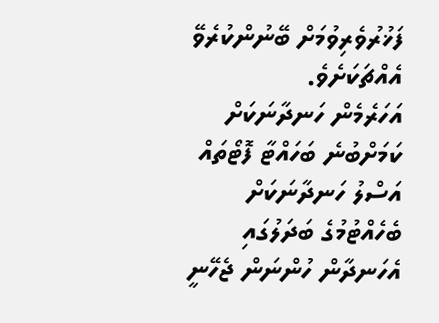ފަޚުރުވެރިވުމަށް ބޭނުންކުރެވޭ އެއްޗަކަށެވެ.
އަހަރެމެން ހަނދާނަކަށް ކަމަށްބުނެ ބަހައްޓާ ފޮޓޯތައް އަސްލު ހަނދާނަކަށް ބެހެއްޓުމުގެ ބަދަލުގައި އެހަނދާން ހުންނަން ޖެހޭނީ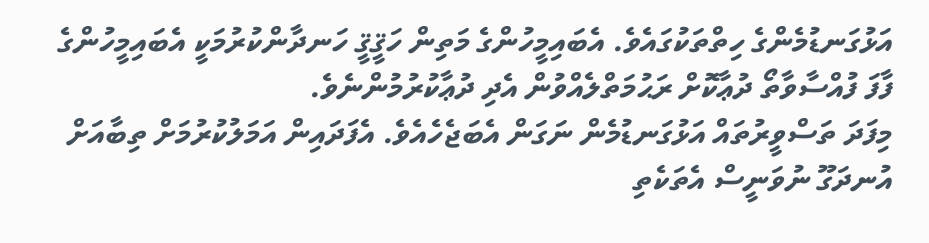އަޅުގަނޑުމެންގެ ހިތްތަކުގައެވެ. އެބައިމީހުންގެ މަތިން ހަޤީޤީ ހަނދާންކުރުމަކީ އެބައިމީހުންގެ ފާފަ ފުއްސާވާތޯ ދުޢާކޮށް ރަޙުމަތްލެއްވުން އެދި ދުޢާކުރުމުންނެވެ.
މިފަދަ ތަސްވީރުތައް އަޅުގަނޑުމެން ނަގަން އެބަޖެހެއެވެ. އެފަދައިން އަމަލުކުރުމަށް ތިބާއަށް އުނދަގޫ ނުވަނީސް އެތަކެތި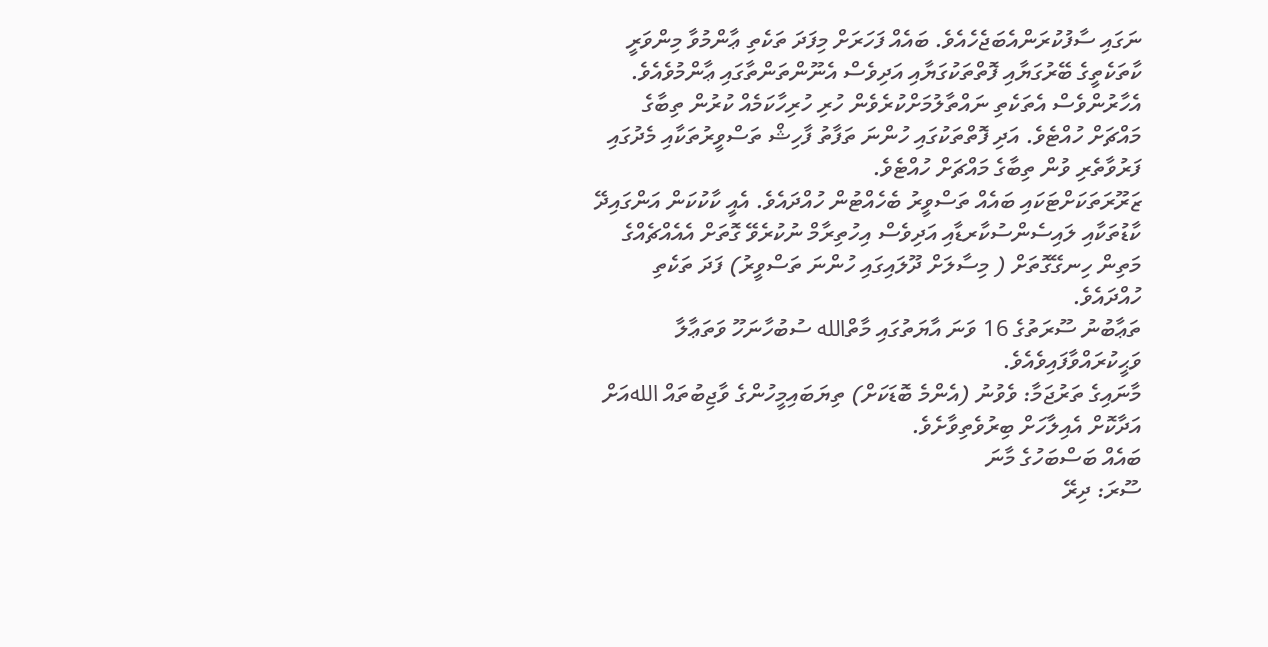ނަގައި ސާފުކުރަންއެބަޖެހެއެވެ. ބައެއް ފަހަރަށް މިފަދަ ތަކެތި ޢާންމުވާ މިންވަރީ ކާތަކެތީގެ ބޭރުގަޔާއި ފޮތްތަކުގަޔާއި އަދިވެސް އެނޫންތަންތާގައި ޢާންމުވެއެވެ. އެހާރުންވެސް އެތަކެތި ނައްތާލުމަށްކުރެވެން ހުރި ހުރިހާކަމެއް ކުރުން ތިބާގެ މައްޗަށް ހުއްޓެވެ. އަދި ފޮތްތަކުގައި ހުންނަ ތަފާތު ފާހިޝް ތަސްވީރުތަކާއި މެދުގައި ފަރުވާތެރި ވުން ތިބާގެ މައްޗަށް ހުއްޓެވެ.
ޒަރޫރަތަކަށްޓަކައި ބައެއް ތަސްވީރު ބެހެއްޓުން ހުއްދައެވެ. އެއީ ކާކުކަން އަންގައިދޭ ކާޑުތަކާއި ލައިސެންސުކާރޑާއި އަދިވެސް އިހުތިރާމް ނުކުރެވޭ ގޮތަށް އެއެއްޗެއްގެ މަތިން ހިނގޭގޮތަށް ( މިސާލަށް ދޫލައިގައި ހުންނަ ތަސްވީރު) ފަދަ ތަކެތި ހުއްދައެވެ.
ތަޢާބުނު ސޫރަތުގެ 16 ވަނަ އާޔަތުގައި މާތްالله ސުބުހާނަހޫ ވަތަޢާލާ ވަޙީކުރައްވާފައިވެއެވެ.
މާނައިގެ ތަރުޖަމާ: ވެވުނު (އެންމެ ބޮޑަކަށް) ތިޔަބައިމީހުންގެ ވާޖިބުތައް اللهއަށް އަދާކޮށް އެއިލާހަށް ބިރުވެތިވާށެވެ.
ބައެއް ބަސްބަހުގެ މާނަ
ސޫރަ: ދިރޭ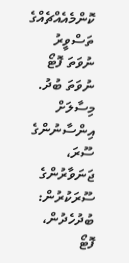ކޮންމެއެއްޗެއްގެ ތަސްވީރު ނުވަތަ ފޮޓޯ ނުވަތަ ބުދު. މިސާލަށް އިންސާނުންގެ ސޫރަ، ޖަނަވާރުންގެ ސޫރަކުރުން: ބުދުހެދުން، ފޮޓޯ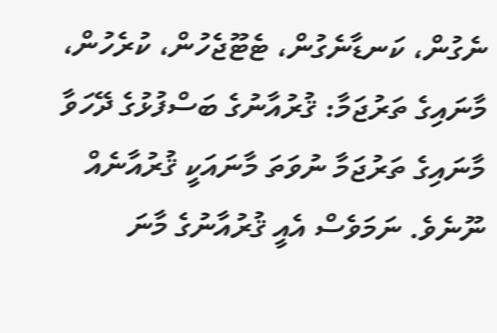ނެގުން، ކަނޑާނެގުން، ޓެޓޫޖެހުން، ކުރެހުން،
މާނައިގެ ތަރުޖަމާ: ޤުރުއާނުގެ ބަސްފުޅުގެ ދޭހަވާ މާނައިގެ ތަރުޖަމާ ނުވަތަ މާނައަކީ ޤުރުއާނެއް ނޫނެވެ. ނަމަވެސް އެއީ ޤުރުއާނުގެ މާނަ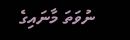ނުވަތަ މާނައިގެ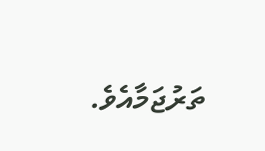ތަރުޖަމާއެވެ.